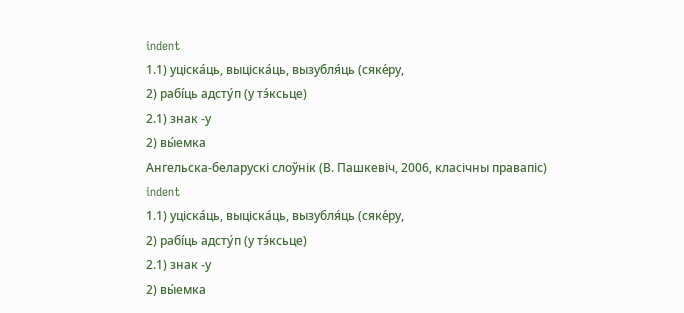indent
1.1) уціска́ць, выціска́ць, вызубля́ць (сяке́ру,
2) рабі́ць адсту́п (у тэ́ксьце)
2.1) знак -у
2) вы́емка
Ангельска-беларускі слоўнік (В. Пашкевіч, 2006, класічны правапіс)
indent
1.1) уціска́ць, выціска́ць, вызубля́ць (сяке́ру,
2) рабі́ць адсту́п (у тэ́ксьце)
2.1) знак -у
2) вы́емка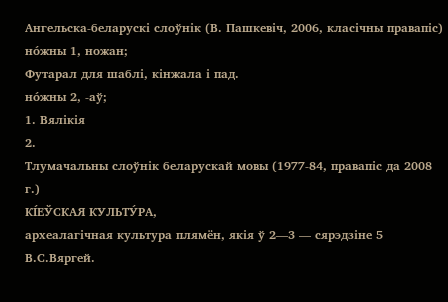Ангельска-беларускі слоўнік (В. Пашкевіч, 2006, класічны правапіс)
но́жны 1, ножан;
Футарал для шаблі, кінжала і пад.
но́жны 2, ‑аў;
1. Вялікія
2.
Тлумачальны слоўнік беларускай мовы (1977-84, правапіс да 2008 г.)
КІ́ЕЎСКАЯ КУЛЬТУ́РА,
археалагічная культура плямён, якія ў 2—3 — сярэдзіне 5
В.С.Вяргей.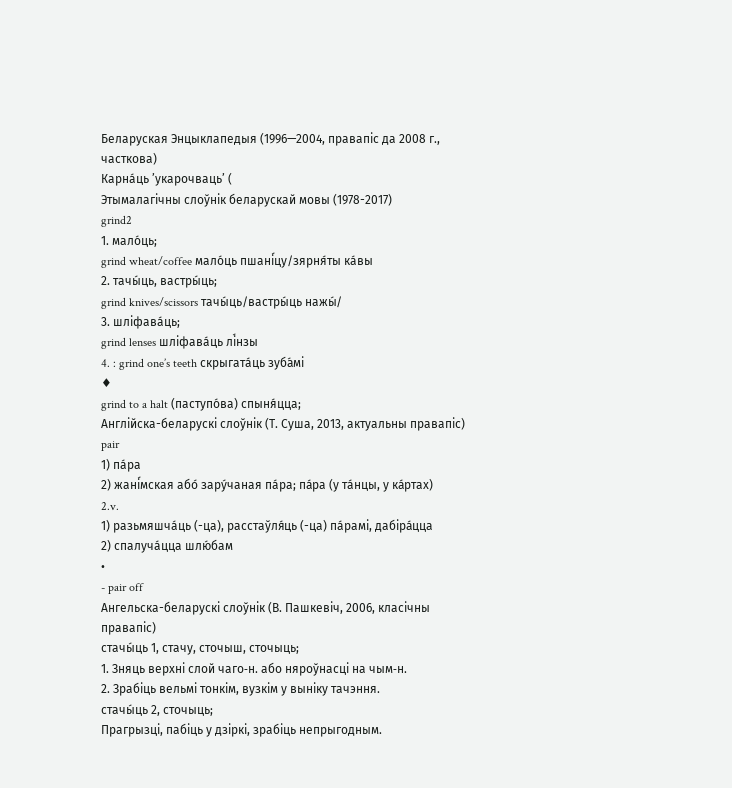Беларуская Энцыклапедыя (1996—2004, правапіс да 2008 г., часткова)
Карна́ць ’укарочваць’ (
Этымалагічны слоўнік беларускай мовы (1978-2017)
grind2
1. мало́ць;
grind wheat/coffee мало́ць пшані́цу/зярня́ты ка́вы
2. тачы́ць, вастры́ць;
grind knives/scissors тачы́ць/вастры́ць нажы́/
3. шліфава́ць;
grind lenses шліфава́ць лі́нзы
4. : grind one’s teeth скрыгата́ць зуба́мі
♦
grind to a halt (паступо́ва) спыня́цца;
Англійска-беларускі слоўнік (Т. Суша, 2013, актуальны правапіс)
pair
1) па́ра
2) жані́мская або́ зару́чаная па́ра; па́ра (у та́нцы, у ка́ртах)
2.v.
1) разьмяшча́ць (-ца), расстаўля́ць (-ца) па́рамі, дабіра́цца
2) спалуча́цца шлю́бам
•
- pair off
Ангельска-беларускі слоўнік (В. Пашкевіч, 2006, класічны правапіс)
стачы́ць 1, стачу, сточыш, сточыць;
1. Зняць верхні слой чаго‑н. або няроўнасці на чым‑н.
2. Зрабіць вельмі тонкім, вузкім у выніку тачэння.
стачы́ць 2, сточыць;
Прагрызці, пабіць у дзіркі, зрабіць непрыгодным.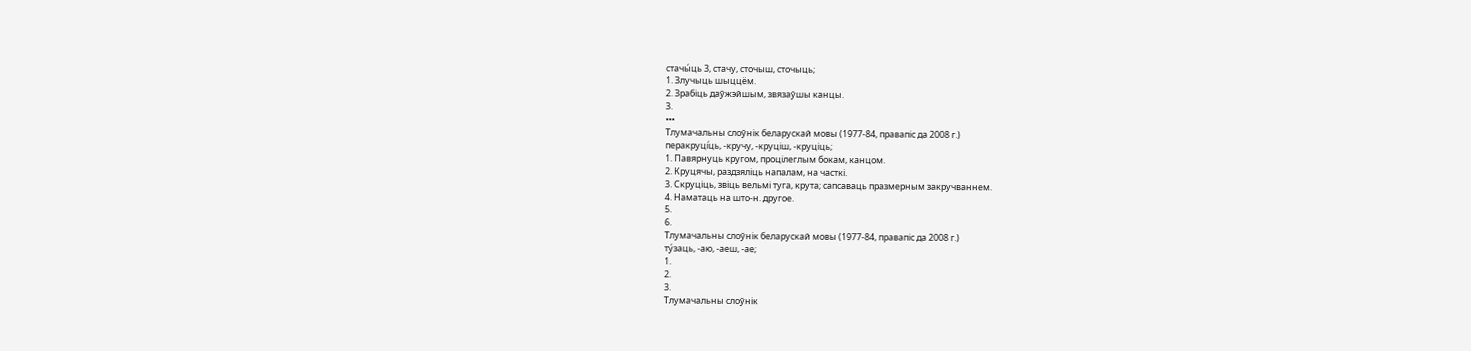стачы́ць 3, стачу, сточыш, сточыць;
1. Злучыць шыццём.
2. Зрабіць даўжэйшым, звязаўшы канцы.
3.
•••
Тлумачальны слоўнік беларускай мовы (1977-84, правапіс да 2008 г.)
перакруці́ць, ‑кручу, ‑круціш, ‑круціць;
1. Павярнуць кругом, процілеглым бокам, канцом.
2. Круцячы, раздзяліць напалам, на часткі.
3. Скруціць, звіць вельмі туга, крута; сапсаваць празмерным закручваннем.
4. Наматаць на што‑н. другое.
5.
6.
Тлумачальны слоўнік беларускай мовы (1977-84, правапіс да 2008 г.)
ту́заць, ‑аю, ‑аеш, ‑ае;
1.
2.
3.
Тлумачальны слоўнік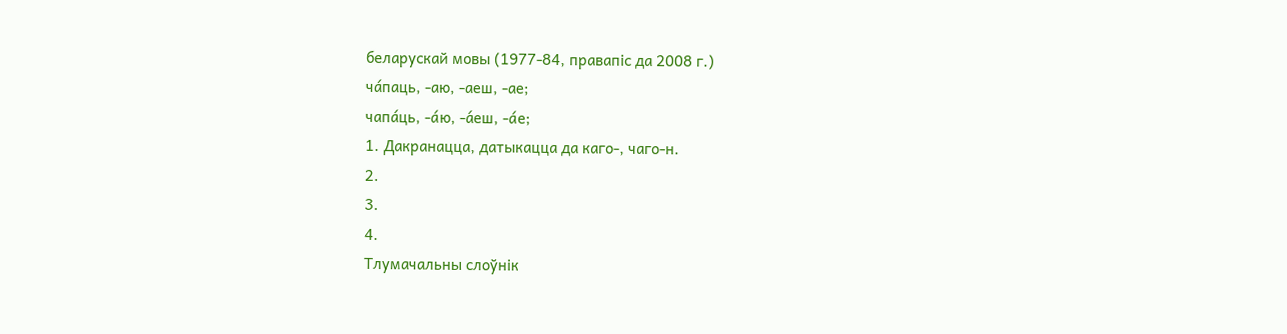беларускай мовы (1977-84, правапіс да 2008 г.)
ча́паць, ‑аю, ‑аеш, ‑ае;
чапа́ць, ‑а́ю, ‑а́еш, ‑а́е;
1. Дакранацца, датыкацца да каго‑, чаго‑н.
2.
3.
4.
Тлумачальны слоўнік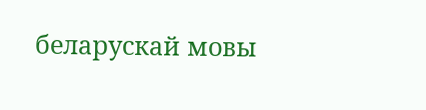беларускай мовы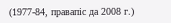(1977-84, правапіс да 2008 г.)